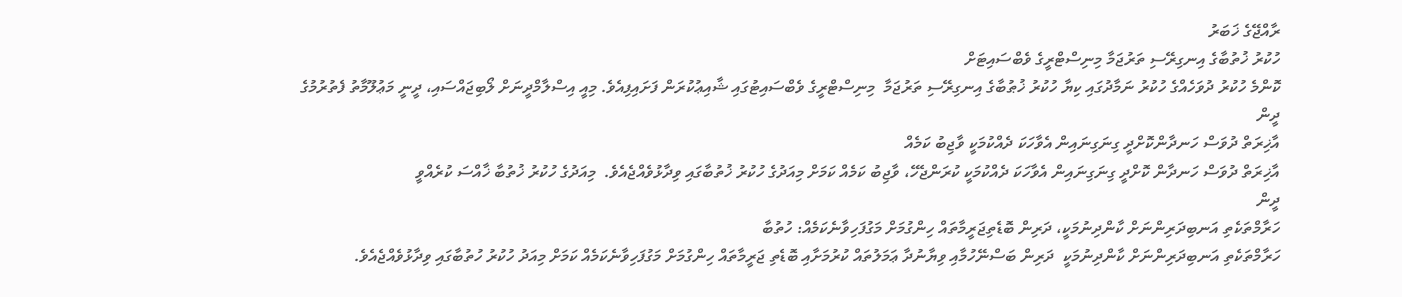ރާއްޖޭގެ ޚަބަރު
ހުކުރު ޚުތުބާގެ އިނގިރޭސި ތަރުޖަމާ މިނިސްޓްރީގެ ވެބްސައިޓަށް
ކޮންމެ ހުކުރު ދުވަހެއްގެ ހުކުރު ނަމާދުގައި ކިޔާ ހުކުރު ޚުޠުބާގެ އިނގިރޭސި ތަރުޖަމާ  މިނިސްޓްރީގެ ވެބްސައިޓުގައި ޝާއިޢުކުރަން ފަށައިފިއެވެ. މިއީ އިސްލާމްދީނަށް ލޯބިޖައްސައި، ދީނީ މަޢުލޫމާތު ފެތުރުމުގެ
ދީން
އާޚިރަތް ދުވަސް ހަނދާންކޮށްދީ ގިނަގިނައިން އެވާހަކަ ދެއްކުމަކީ ވާޖިބު ކަމެއް
އާޚިރަތް ދުވަސް ހަނދާން ކޮށްދީ ގިނަގިނައިން އެވާހަކަ ދެއްކުމަކީ ކުރަންޖެހޭ، ވާޖިބު ކަމެއް ކަމަށް މިއަދުގެ ހުކުރު ޚުތުބާގައި ވިދާޅުވެއްޖެއެވެ.  މިއަދުގެ ހުކުރު ޚުތުބާ ޚާއްސަ ކުރެއްވީ
ދީން
ހަރާމްތަކެތި އަނބިދަރިންނަށް ކާންދިނުމަކީ، ދަރިން ބޮޑެތިޖަރީމާތައް ހިންގުމަށް މަގުފަހިވާނެކަމެއް: ހުތުބާ
ހަރާމްތަކެތި އަނބިދަރިންނަށް ކާންދިނުމަކީ  ދަރިން ބަސްނޭހުމާއި ވިޔާނުދާ ޢަމަލުތައް ކުރުމަށާއި ބޮޑެތި ޖަރީމާތައް ހިންގުމަށް މަގުފަހިވާނެކަމެއް ކަމަށް މިއަދު ހުކުރު ހުތުބާގައި ވިދާޅުވެއްޖެއެވެ.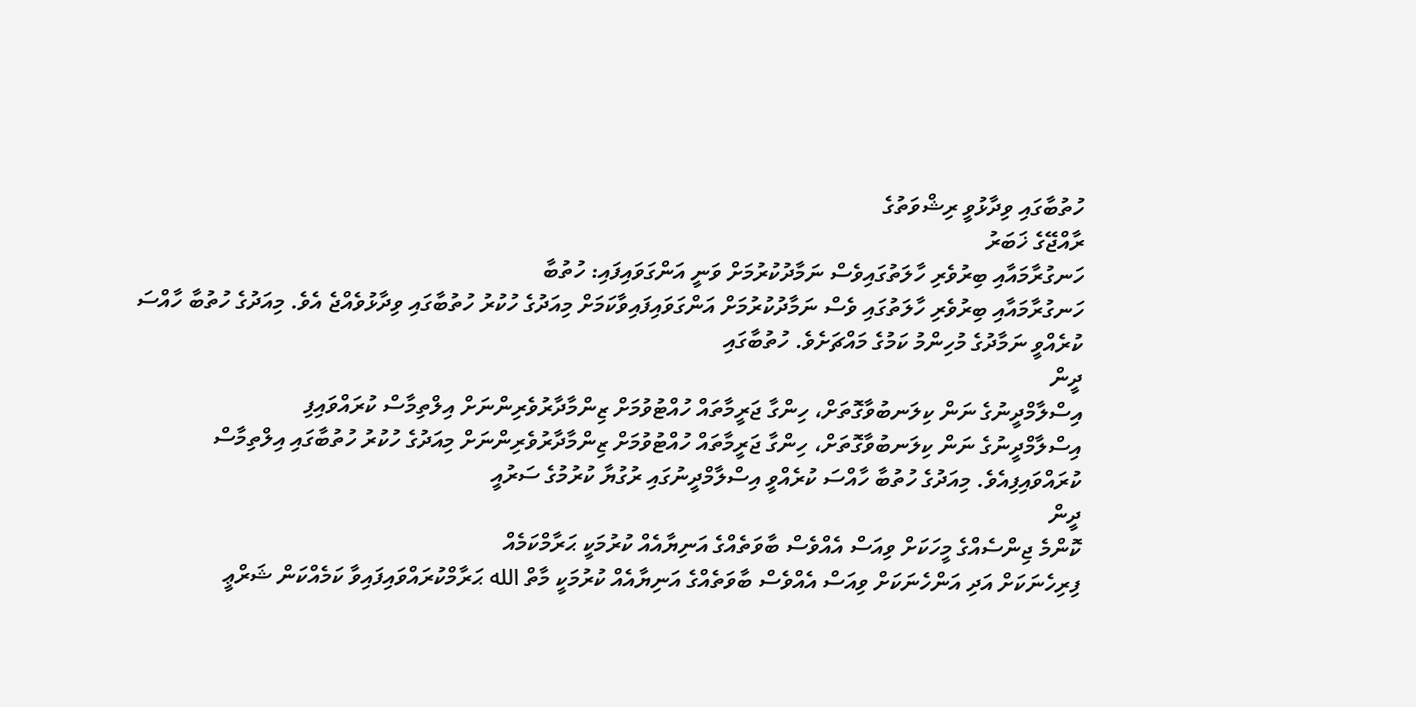ހުތުބާގައި ވިދާޅުވީ ރިޝްވަތުގެ
ރާއްޖޭގެ ޚަބަރު
ހަނގުރާމައާއި ބިރުވެރި ހާލަތުގައިވެސް ނަމާދުކުރުމަށް ވަނީ އަންގަވައިފައި: ހުތުބާ
ހަނގުރާމައާއި ބިރުވެރި ހާލަތުގައި ވެސް ނަމާދުކުރުމަށް އަންގަވައިފައިވާކަމަށް މިއަދުގެ ހުކުރު ހުތުބާގައި ވިދާޅުވެއްޖެ އެވެ. މިއަދުގެ ހުތުބާ ހާއްސަ ކުރެއްވީ ނަމާދުގެ މުހިންމު ކަމުގެ މައްޗަށެވެ. ހުތުބާގައި
ދީން
އިސްލާމްދީނުގެ ނަން ކިލަނބުވާގޮތަށް، ހިންގާ ޖަރީމާތައް ހުއްޓުވުމަށް ޒިންމާދާރުވެރިންނަށް އިލްތިމާސް ކުރައްވައިފި
އިސްލާމްދީނުގެ ނަން ކިލަނބުވާގޮތަށް، ހިންގާ ޖަރީމާތައް ހުއްޓުވުމަށް ޒިންމާދާރުވެރިންނަށް މިއަދުގެ ހުކުރު ހުތުބާގައި އިލްތިމާސް ކުރައްވައިފިއެވެ. މިއަދުގެ ހުތުބާ ހާއްސަ ކުރެއްވީ އިސްލާމްދީނުގައި ރުގުޔާ ކުރުމުގެ ސަރުއީ
ދީން
ކޮންމެ ޖިންސެއްގެ މީހަކަށް ވިއަސް އެއްވެސް ބާވަތެއްގެ އަނިޔާއެއް ކުރުމަކީ ޙަރާމްކަމެއް
ފިރިހެނަކަށް އަދި އަންހެނަކަށް ވިއަސް އެއްވެސް ބާވަތެއްގެ އަނިޔާއެއް ކުރުމަކީ މާތް الله ޙަރާމްކުރައްވައިފައިވާ ކަމެއްކަން ޝަރްޢީ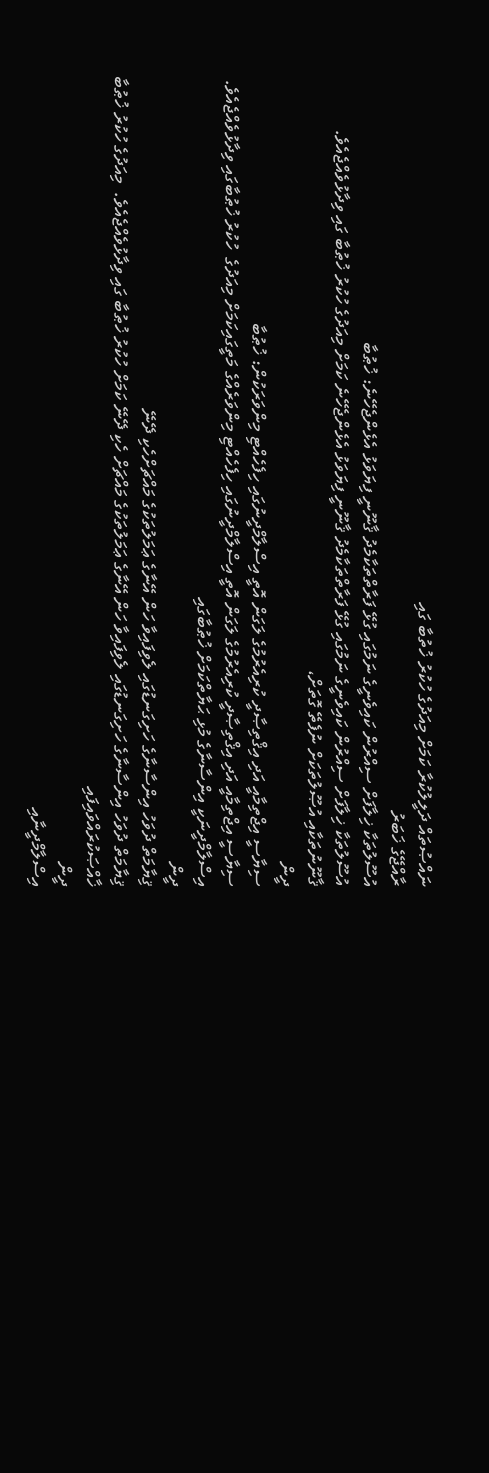ނައްޞުތައް ދަލީލުކުރާ ކަމަށް މިއަދުގެ ހުކުރު ޚުތުބާ ގައި
ރާއްޖޭގެ ޚަބަރު
އުސޫލުތަކާ ޚިލާފަށް ސިއްރުން ކައިވެނީގެ ނަމުގައި ގުޅޭ ފަރާތްތަކާމެދު ޤާނޫނީ ފިޔަވަޅު އެޅެންޖެހޭނެ: ޚުޠުބާ
އުސޫލުތަކާ ޚިލާފަށް ސިއްރުން ކައިވެނީގެ ނަމުގައި ގުޅޭ ފަރާތްތަކާމެދު ޤާނޫނީ ފިޔަވަޅު އެޅެންޖެހޭނެ ކަމަށް މިއަދުގެ ހުކުރު ޚުޠުބާ ގައި ވިދާޅުވެއްޖެއެވެ. ޤާނޫނުތަކާއި އުޞޫލުތަކަށް ނުފެތޭ ގޮތަށް،
ދީން
ސިޔާސީ އިޖްތިމާއީ އަދި އިޤްތިޞާދީ ކުރިއެރުމުގެ ލަގަން އޮތީ އިސްލާމްދީނުގައި ހިފެހެއްޓި މިންވަރަކުން: ޚުޠުބާ
ސިޔާސީ އިޖްތިމާއީ އަދި އިޤްތިޞާދީ ކުރިއެރުމުގެ ލަގަން އޮތީ އިސްލާމްދީނުގައި ހިފެހެއްޓި މިންވަރެއްގެ މަތީގައިކަމަށް މިއަދުގެ  ހުކުރު ޚުޠުބާގައި ވިދާޅުވެއްޖެއެވެ. އިސްލާމްދީނަކީ އިންސާނާގެ މުޅި ޙަޔާތްކަމަށް ޚުޠުބާގައި
ދީން
ޤިޔާމަތް ދުވަހު އިންސާނާގެ ހަށިގަނޑުގައި ލެވިފައިވާ ހަން އޭނާގެ ޢަމަލުތަކުގެ މައްޗަށްހެކި ދޭނޭ
ޤިޔާމަތް ދުވަހު އިންސާނާގެ ހަށިގަނޑުގައި ލެވިފައިވާ ހަން އޭނާގެ ޢަމަލުތަކުގެ މައްޗަށް ހެކި ދޭނޭ ކަމަށް ހުކުރު ޚުޠުބާ ގައި ވިދާޅުވެއްޖެއެވެ.  މިއަދުގެ ހުކުރު ޚުޠުބާ ޚާއްޞަކުރައްވައިފައި
ދީން
އިސްލާމްދީނާއި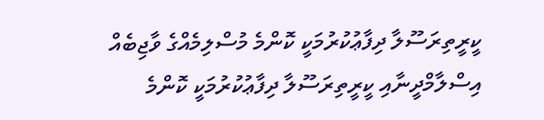ކީރީތިރަސޫލާ ދިފާޢުކުރުމަކީ ކޮންމެ މުސްލިމެއްގެ ވާޖިބެއް
އިސްލާމްދީނާއި ކީރީތިރަސޫލާ ދިފާޢުކުރުމަކީ ކޮންމެ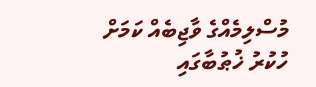މުސްލިމެއްގެ ވާޖިބެއް ކަމަށް ހުކުރު ޚުޠުބާގައި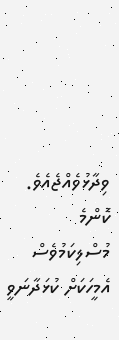ވިދާޅުވެއްޖެއެވެ. ކޮންމެ މުސްލިކަމުވެސް އެމީހަކަށް ކުޅަދާނަވީ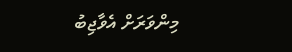މިންވަރަށް އެވާޖިބު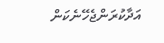އަދާކުރަންޖެހޭނެކަން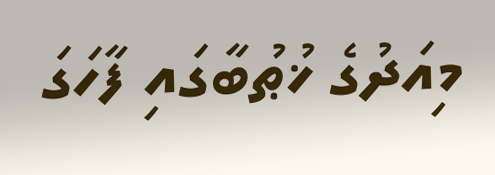މިއަދުގެ ޚުޠުބާގައި ފާހަގަ